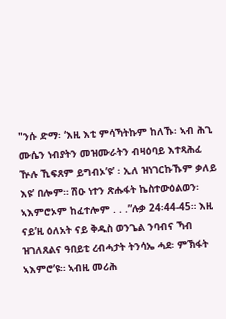"ንሱ ድማ፡ ‘እዚ እቲ ምሳኻትኩም ከለኹ፡ ኣብ ሕጊ ሙሴን ነብያትን መዝሙራትን ብዛዕባይ እተጻሕፈ ዅሉ ኺፍጸም ይግብኦ’ዩ’ ፡ ኢለ ዝነገርኩኹም ቃለይ እዩ’ በሎም። ሽዑ ነተን ጽሑፋት ኬስተውዕልወን፡ ኣእምሮኦም ከፈተሎም . . .”ሉቃ 24፡44-45። እዚ ናይ’ዚ ዕለአት ናይ ቅዱስ ወንጌል ንባብና ኻብ ዝገለጸልና ዓበይቲ ረብሓታት ትንሳኤ ሓደ፡ ምኽፋት ኣእምሮ’ዩ። ኣብዚ መሪሕ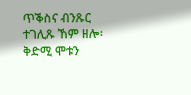ጥቕስና ብንጹር ተገሊጹ ኸም ዘሎ፡ ቅድሚ ሞቱን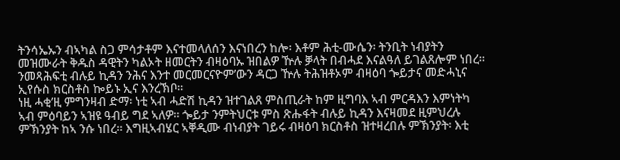ትንሳኤኡን ብኣካል ስጋ ምሳታቶም እናተመላለሰን እናነበረን ከሎ፡ እቶም ሕቲ-ሙሴን፡ ትንቢት ነብያትን መዝሙራት ቅዱስ ዳዊትን ካልኦት ዘመርትን ብዛዕባኡ ዝበልዎ ዅሉ ቓላት በብሓደ እናልዓለ ይገልጸሎም ነበረ። ንመጻሕፍቲ ብሉይ ኪዳን ንሕና እንተ መርመርናዮም’ውን ዳርጋ ዅሉ ትሕዝቶኦም ብዛዕባ ጐይታና መድሓኒና ኢየሱስ ክርስቶስ ኰይኑ ኢና እንረኽቦ።
ነዚ ሓቂ’ዚ ምግንዛብ ድማ፡ ነቲ ኣብ ሓድሽ ኪዳን ዝተገልጸ ምስጢራት ከም ዚግባእ ኣብ ምርዳእን እምነትካ ኣብ ምዕባይን ኣዝዩ ዓብይ ግደ ኣለዎ። ጐይታ ንምትህርቱ ምስ ጽሑፋት ብሉይ ኪዳን እናዛመደ ዚምህረሉ ምኽንያት ከኣ ንሱ ነበረ። እግዚኣብሄር ኣቐዲሙ ብነብያት ገይሩ ብዛዕባ ክርስቶስ ዝተዛረበሉ ምኽንያት፡ እቲ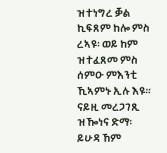ዝተነግረ ቓል ኪፍጸም ከሎ ምስ ረኣዩ፡ ወይ ከም ዝተፈጸመ ምስ ሰምዑ ምእንቲ ኺኣምኑ ኢሉ እዩ። ናይዚ መረጋገጺ ዝዀነና ድማ፡ ይሁዳ ኸም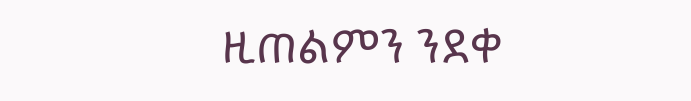ዚጠልምን ንደቀ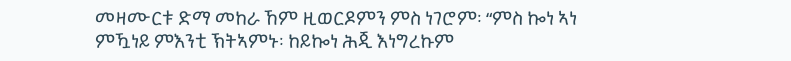መዛሙርቱ ድማ መከራ ኸም ዚወርዶምን ምስ ነገሮም፡ “ምስ ኰነ ኣነ ምዃነይ ምእንቲ ኽትኣምኑ፡ ከይኰነ ሕጂ እነግረኩም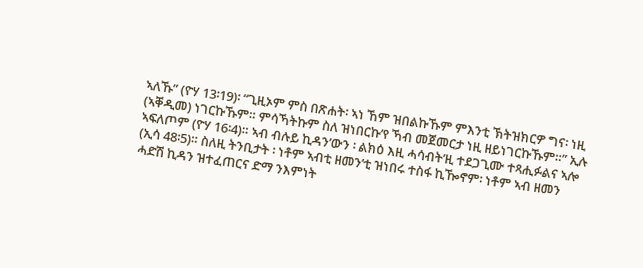ኣለኹ” (ዮሃ 13፡19)፡ “ጊዚኦም ምስ በጽሐት፡ ኣነ ኸም ዝበልኩኹም ምእንቲ ኽትዝክርዎ ግና፡ ነዚ (ኣቐዲመ) ነገርኩኹም። ምሳኻትኩም ስለ ዝነበርኩ’የ ኻብ መጀመርታ ነዚ ዘይነገርኩኹም።” ኢሉ ኣፍለጦም (ዮሃ 16፡4)። ኣብ ብሉይ ኪዳን’ውን ፡ ልክዕ እዚ ሓሳብት’ዚ ተደጋጊሙ ተጻሒፉልና ኣሎ (ኢሳ 48፡5)። ስለዚ ትንቢታት ፡ ነቶም ኣብቲ ዘመን’ቲ ዝነበሩ ተስፋ ኪዀኖም፡ ነቶም ኣብ ዘመን ሓድሽ ኪዳን ዝተፈጠርና ድማ ንእምነት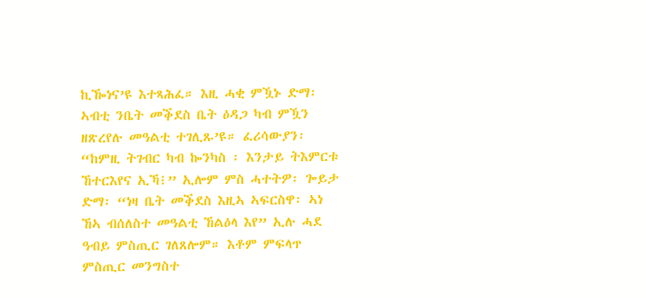ኪዀነና’ዩ እተጻሕፈ። እዚ ሓቂ ምዃኑ ድማ፡ ኣብቲ ንቤት መቕደስ ቤት ዕዳጋ ካብ ምዃን ዘጽረየሉ መዓልቲ ተገሊጹ’ዩ። ፈሪሳውያን፡ “ከምዚ ትገብር ካብ ኰንካስ ፡ እንታይ ትእምርቱ ኸተርእየና ኢኻ፧” ኢሎም ምስ ሓተትዎ፡ ጐይታ ድማ፡ “ነዛ ቤት መቕደስ እዚኣ ኣፍርስዋ፡ ኣነ ኸኣ ብሰለስተ መዓልቲ ኸልዕላ እየ” ኢሉ ሓደ ዓብይ ምስጢር ገለጸሎም። እቶም ምፍላጥ ምስጢር መንግስተ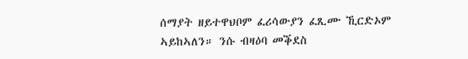ሰማያት ዘይተዋህቦም ፈሪሳውያን ፈጺሙ ኺርድኦም ኣይከኣለን። ንሱ ብዛዕባ መቕደስ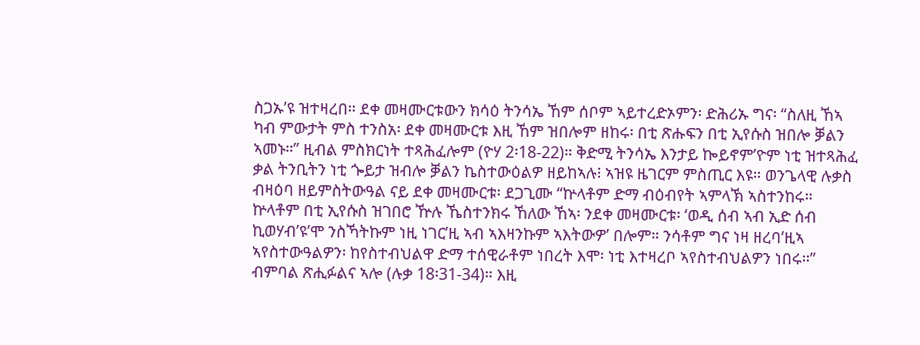ስጋኡ’ዩ ዝተዛረበ። ደቀ መዛሙርቱውን ክሳዕ ትንሳኤ ኸም ሰቦም ኣይተረድኦምን፡ ድሕሪኡ ግና፡ “ስለዚ ኸኣ ካብ ምውታት ምስ ተንስአ፡ ደቀ መዛሙርቱ እዚ ኸም ዝበሎም ዘከሩ፡ በቲ ጽሑፍን በቲ ኢየሱስ ዝበሎ ቓልን ኣመኑ።” ዚብል ምስክርነት ተጻሕፈሎም (ዮሃ 2፡18-22)። ቅድሚ ትንሳኤ እንታይ ኰይኖም’ዮም ነቲ ዝተጻሕፈ ቃል ትንቢትን ነቲ ጐይታ ዝብሎ ቓልን ኬስተውዕልዎ ዘይከኣሉ፧ ኣዝዩ ዜገርም ምስጢር እዩ። ወንጌላዊ ሉቃስ ብዛዕባ ዘይምስትውዓል ናይ ደቀ መዛሙርቱ፡ ደጋጊሙ “ኵላቶም ድማ ብዕብየት ኣምላኽ ኣስተንከሩ። ኵላቶም በቲ ኢየሱስ ዝገበሮ ዅሉ ኼስተንክሩ ኸለው ኸኣ፡ ንደቀ መዛሙርቱ፡ ‘ወዲ ሰብ ኣብ ኢድ ሰብ ኪወሃብ’ዩ’ሞ ንስኻትኩም ነዚ ነገር’ዚ ኣብ ኣእዛንኩም ኣእትውዎ’ በሎም። ንሳቶም ግና ነዛ ዘረባ’ዚኣ ኣየስተውዓልዎን፡ ከየስተብህልዋ ድማ ተሰዊራቶም ነበረት እሞ፡ ነቲ እተዛረቦ ኣየስተብህልዎን ነበሩ።” ብምባል ጽሒፉልና ኣሎ (ሉቃ 18፡31-34)። እዚ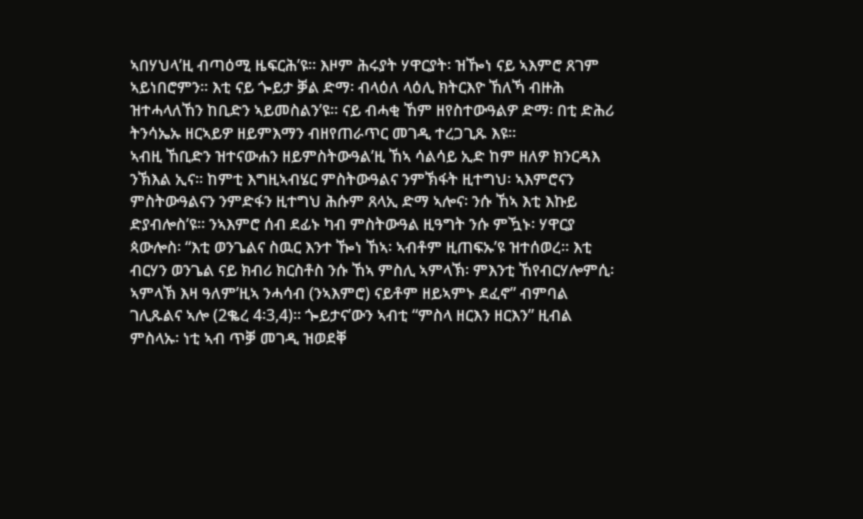ኣበሃህላ’ዚ ብጣዕሚ ዜፍርሕ’ዩ። እዞም ሕሩያት ሃዋርያት፡ ዝዀነ ናይ ኣእምሮ ጸገም ኣይነበሮምን። እቲ ናይ ጐይታ ቓል ድማ፡ ብላዕለ ላዕሊ ክትርእዮ ኸለኻ ብዙሕ ዝተሓላለኸን ከቢድን ኣይመስልን’ዩ። ናይ ብሓቂ ኸም ዘየስተውዓልዎ ድማ፡ በቲ ድሕሪ ትንሳኤኡ ዘርኣይዎ ዘይምእማን ብዘየጠራጥር መገዲ ተረጋጊጹ እዩ።
ኣብዚ ኸቢድን ዝተናውሐን ዘይምስትውዓል’ዚ ኸኣ ሳልሳይ ኢድ ከም ዘለዎ ክንርዳእ ንኽእል ኢና። ከምቲ እግዚኣብሄር ምስትውዓልና ንምኽፋት ዚተግህ፡ ኣእምሮናን ምስትውዓልናን ንምድፋን ዚተግህ ሕሱም ጸላኢ ድማ ኣሎና፡ ንሱ ኸኣ እቲ እኩይ ድያብሎስ’ዩ። ንኣእምሮ ሰብ ደፊኑ ካብ ምስትውዓል ዚዓግት ንሱ ምዃኑ፡ ሃዋርያ ጳውሎስ፡ “እቲ ወንጌልና ስዉር እንተ ዀነ ኸኣ፡ ኣብቶም ዚጠፍኡ’ዩ ዝተሰወረ። እቲ ብርሃን ወንጌል ናይ ክብሪ ክርስቶስ ንሱ ኸኣ ምስሊ ኣምላኽ፡ ምእንቲ ኸየብርሃሎምሲ፡ ኣምላኽ እዛ ዓለም’ዚኣ ንሓሳብ (ንኣእምሮ) ናይቶም ዘይኣምኑ ደፈኖ” ብምባል ገሊጹልና ኣሎ (2ቈረ 4፡3,4)። ጐይታና’ውን ኣብቲ “ምስላ ዘርእን ዘርእን” ዚብል ምስላኡ፡ ነቲ ኣብ ጥቓ መገዲ ዝወደቐ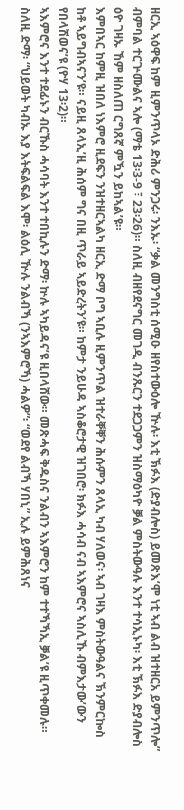ዘርኢ ኣዕዋፍ ከም ዚምንጥላኦ ድሕሪ ምንጋሩ፡ ንእኡ፡ “ቃል መንግስቲ ሰሚዑ ዘየስተውዕሎ ዅሉ፡ እቲ ኽፉእ (ድያብሎስ) ይመጽእ’ሞ ነቲ ኣብ ልብ ዝተዘርአ ይምንጥሎ” ብምባል ተርጕሙልና ኣሎ (ማቴ 13፡3-9 ፣ 23፡26)። ስለዚ ብዘየደናግር መገዲ ብንጹርን ተደጋጋምን ዝስማዕካዮ ቓል ምስትውዓሉ እንተ ተሳኢኑካ፡ እቲ ኽፉእ ድያብሎስ ዕዮ ገዛኡ ኸም ዘስለጠ ርግጸኛ ምዃን ይከኣል’ዩ።
እምበኣር ከምዚ ዝበለ ነእምሮ ዚደፍን ንዝተዘርኣልካ ዘርኢ ድማ ቦግ ኣቢሉ ዚምንጥል ዝተራቐቐን ሕሱምን ጸላኢ ካብ ሃለወና፡ ኣብ ገዛእ ምስትውዓልና ኽንምርኰስ ከቶ ኣይግብኣናን’ዩ። ናይዚ ጸላኢ’ዚ ሕሰም ግና በዚ ጥራይ ኣይድረትን’ዩ። ከምታ ንይሁዳ ኣስቆሮታዊ ዝገበሮ፡ ክፉእ ሓሳብ ናብ ኣእምሮና ኣስሊኹ ብምእታው’ውን የበላሽወና’ዩ (ዮሃ 13፡2)።
ኣእምሮና እንተ ተደፊኑን ብርኹስ ሓሳባት እንተ ተበኪሉን ድማ፡ ኵሉ ኣካይዳና’ዩ ዚበላሸው። መጽሓፍ ቅዱስና ንልብን ኣእምሮን ከም ተተኻኻኢ ቓል’ዩ ዚጥቀመሉ። ስለዚ ድማ፡ “ህይወት ካብኡ እያ እትፍልፍል እሞ፡ ልዕሊ ዅሉ ንልብኻ (ንኣእምሮኻ) ሓልዎ”፡ “ወደየ ልብኻ ሃበኒ” ኢሉ ይምሕጸነና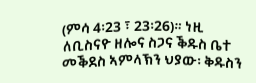(ምሳ 4፡23 ፣ 23፡26)። ነዚ ለቢስናዮ ዘሎና ስጋና ቕዱስ ቤተ መቕደስ ኣምላኽን ህያው፡ ቅዱስን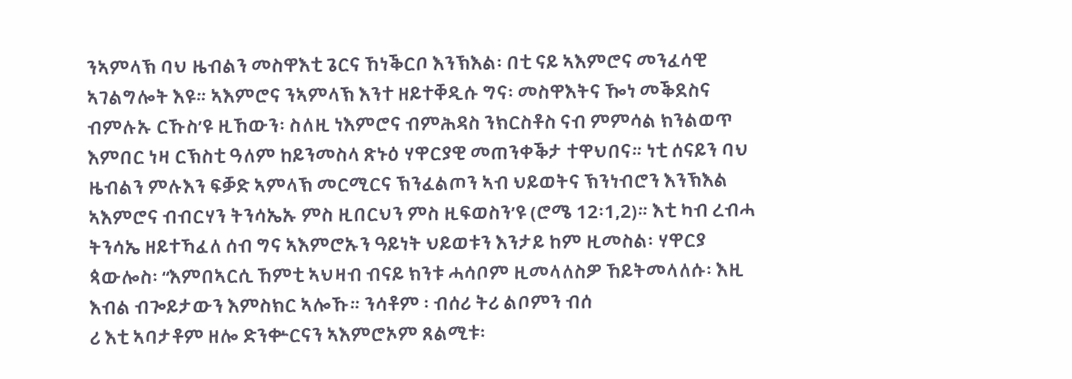ንኣምላኽ ባህ ዜብልን መስዋእቲ ጌርና ኸነቕርቦ እንኽእል፡ በቲ ናይ ኣእምሮና መንፈሳዊ ኣገልግሎት እዩ። ኣእምሮና ንኣምላኽ እንተ ዘይተቐዲሱ ግና፡ መስዋእትና ዀነ መቕደስና ብምሉኡ ርኹስ’ዩ ዚኸውን፡ ስለዚ ነእምሮና ብምሕዳስ ንክርስቶስ ናብ ምምሳል ክንልወጥ እምበር ነዛ ርኽስቲ ዓለም ከይንመስላ ጽኑዕ ሃዋርያዊ መጠንቀቕታ ተዋህበና። ነቲ ሰናይን ባህ ዜብልን ምሉእን ፍቓድ ኣምላኽ መርሚርና ኽንፈልጦን ኣብ ህይወትና ኽንነብሮን እንኽእል ኣእምሮና ብብርሃን ትንሳኤኡ ምስ ዚበርህን ምስ ዚፍወስን’ዩ (ሮሜ 12፡1,2)። እቲ ካብ ረብሓ ትንሳኤ ዘይተኻፈለ ሰብ ግና ኣእምሮኡን ዓይነት ህይወቱን እንታይ ከም ዚመስል፡ ሃዋርያ ጳውሎስ፡ “እምበኣርሲ ኸምቲ ኣህዛብ ብናይ ክንቱ ሓሳቦም ዚመላለስዎ ኸይትመላለሱ፡ እዚ እብል ብጐይታውን እምስክር ኣሎኹ። ንሳቶም ፡ ብሰሪ ትሪ ልቦምን ብሰ
ሪ እቲ ኣባታቶም ዘሎ ድንቍርናን ኣእምሮኦም ጸልሚቱ፡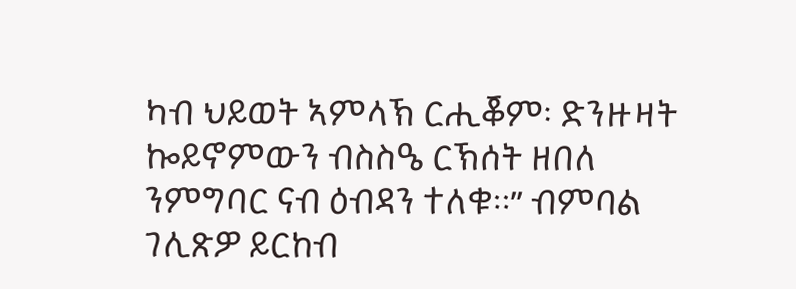ካብ ህይወት ኣምላኽ ርሒቖም፡ ድንዙዛት ኰይኖምውን ብስስዔ ርኽሰት ዘበለ ንምግባር ናብ ዕብዳን ተለቁ።” ብምባል ገሊጽዎ ይርከብ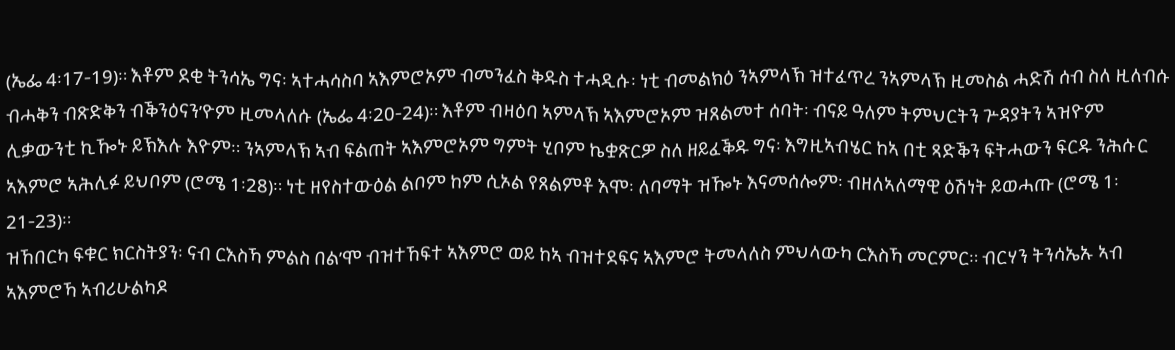(ኤፌ 4፡17-19)። እቶም ደቂ ትንሳኤ ግና፡ ኣተሓሳስባ ኣእምሮኦም ብመንፈስ ቅዱስ ተሓዲሱ፡ ነቲ ብመልክዕ ንኣምላኽ ዝተፈጥረ ንኣምላኽ ዚመስል ሓድሽ ሰብ ስለ ዚለብሱ ብሓቅን ብጽድቅን ብቕንዕናን’ዮም ዚመላለሱ (ኤፌ 4፡20-24)። እቶም ብዛዕባ ኣምላኽ ኣእምሮኦም ዝጸልመተ ሰባት፡ ብናይ ዓለም ትምህርትን ጕዳያትን ኣዝዮም ሊቃውንቲ ኪዀኑ ይኽእሉ እዮም። ንኣምላኽ ኣብ ፍልጠት ኣእምሮኦም ግምት ሂቦም ኬቋጽርዎ ስለ ዘይፈቕዱ ግና፡ እግዚኣብሄር ከኣ በቲ ጻድቕን ፍትሓውን ፍርዱ ንሕሱር ኣእምሮ ኣሕሊፉ ይህቦም (ሮሜ 1፡28)። ነቲ ዘየስተውዕል ልቦም ከም ሲኦል የጸልምቶ እሞ፡ ለባማት ዝዀኑ እናመሰሎም፡ ብዘለኣለማዊ ዕሽነት ይወሓጡ (ሮሜ 1፡21-23)።
ዝኸበርካ ፍቁር ክርስትያን፡ ናብ ርእስኻ ምልስ በል’ሞ ብዝተኸፍተ ኣእምሮ ወይ ከኣ ብዝተደፍና ኣእምሮ ትመላለስ ምህላውካ ርእስኻ መርምር። ብርሃን ትንሳኤኡ ኣብ ኣእምሮኻ ኣብሪሁልካዶ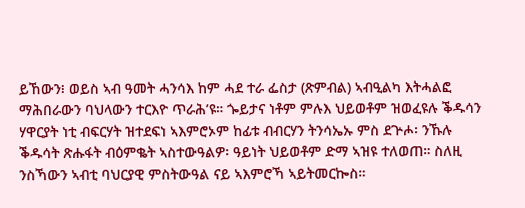ይኸውን፧ ወይስ ኣብ ዓመት ሓንሳእ ከም ሓደ ተራ ፌስታ (ጽምብል) ኣብዒልካ እትሓልፎ ማሕበራውን ባህላውን ተርእዮ ጥራሕ’ዩ። ጐይታና ነቶም ምሉእ ህይወቶም ዝወፈዩሉ ቕዱሳን ሃዋርያት ነቲ ብፍርሃት ዝተደፍነ ኣእምሮኦም ከፊቱ ብብርሃን ትንሳኤኡ ምስ ደጕሖ፡ ንኹሉ ቕዱሳት ጽሑፋት ብዕምቈት ኣስተውዓልዎ፡ ዓይነት ህይወቶም ድማ ኣዝዩ ተለወጠ። ስለዚ ንስኻውን ኣብቲ ባህርያዊ ምስትውዓል ናይ ኣእምሮኻ ኣይትመርኰስ።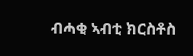ብሓቂ ኣብቲ ክርስቶስ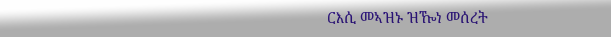ርእሲ መኣዝኑ ዝዀነ መሰረት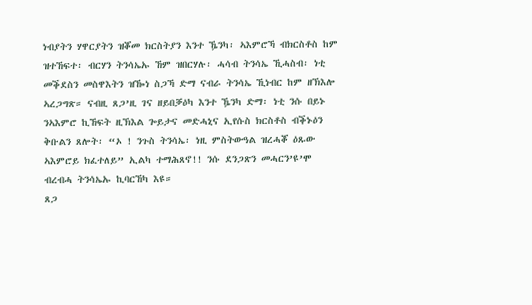ነብያትን ሃዋርያትን ዝቖመ ክርስትያን እንተ ዄንካ፡ ኣእምሮኻ ብክርስቶስ ከም ዝተኸፍተ፡ ብርሃን ትንሳኤኡ ኸም ዝበርሃሉ፡ ሓሳብ ትንሳኤ ኺሓስብ፡ ነቲ መቕደስን መስዋእትን ዝዀነ ስጋኻ ድማ ናብራ ትንሳኤ ኺነብር ከም ዘኽእሎ ኣረጋግጽ። ናብዚ ጸጋ’ዚ ገና ዘይበቓዕካ እንተ ዄንካ ድማ፡ ነቲ ንሱ በይኑ ንኣእምሮ ኪኸፍት ዚኽእል ጐይታና መድሓኒና ኢየሱስ ክርስቶስ ብቕኑዕን ቅቡልን ጸሎት፡ “ኦ ! ንጉስ ትንሳኤ፡ ነዚ ምስትውዓል ዝረሓቖ ዕጹው ኣእምሮይ ክፈተለይ” ኢልካ ተማሕጸኖ!! ንሱ ደንጋጽን መሓርን’ዩ’ሞ ብረብሓ ትንሳኤኡ ኪባርኸካ እዩ።
ጸጋ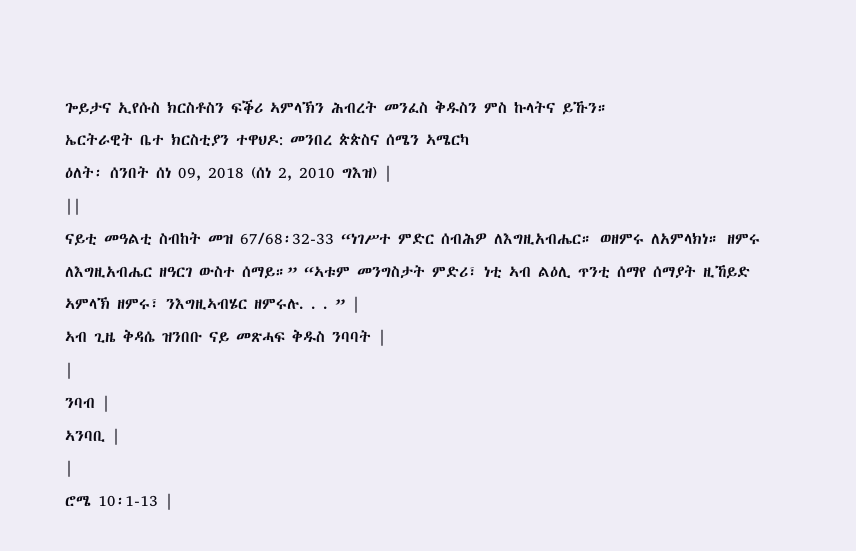ጐይታና ኢየሱስ ክርስቶስን ፍቕሪ ኣምላኽን ሕብረት መንፈስ ቅዱስን ምስ ኩላትና ይኹን።
ኤርትራዊት ቤተ ክርስቲያን ተዋህዶ: መንበረ ጵጵስና ሰሜን ኣሜርካ
ዕለት፡ ሰንበት ሰነ 09, 2018 (ሰነ 2, 2010 ግእዝ) |
||
ናይቲ መዓልቲ ስብከት መዝ 67/68፡32-33 “ነገሥተ ምድር ሰብሕዎ ለእግዚአብሔር። ወዘምሩ ለአምላክነ። ዘምሩ ለእግዚአብሔር ዘዓርገ ውስተ ሰማይ።” “ኣቱም መንግስታት ምድሪ፣ ነቲ ኣብ ልዕሊ ጥንቲ ሰማየ ሰማያት ዚኸይድ ኣምላኽ ዘምሩ፣ ንእግዚኣብሄር ዘምሩሉ. . . ” |
ኣብ ጊዜ ቅዳሴ ዝንበቡ ናይ መጽሓፍ ቅዱስ ንባባት |
|
ንባብ |
ኣንባቢ |
|
ሮሜ 10፡1-13 |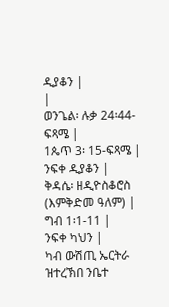ዲያቆን |
|
ወንጌል፡ ሉቃ 24፡44-ፍጻሜ |
1ጴጥ 3፡ 15-ፍጻሜ |
ንፍቀ ዲያቆን |
ቅዳሴ፡ ዘዲዮስቆሮስ (እምቅድመ ዓለም) |
ግብ 1፡1-11 |
ንፍቀ ካህን |
ካብ ውሽጢ ኤርትራ ዝተረኽበ ንቤተ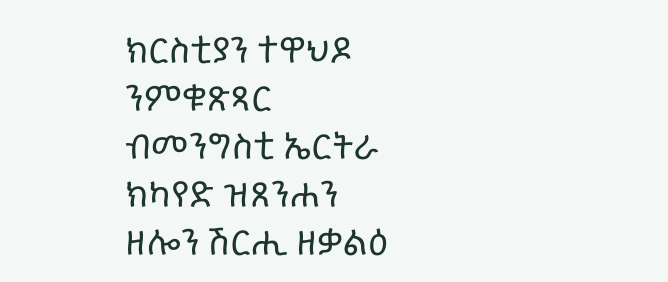ክርስቲያን ተዋህዶ ንምቁጽጻር ብመንግስቲ ኤርትራ ክካየድ ዝጸንሐን ዘሎን ሽርሒ ዘቃልዕ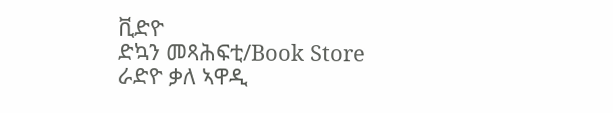ቪድዮ
ድኳን መጻሕፍቲ/Book Store
ራድዮ ቃለ ኣዋዲ